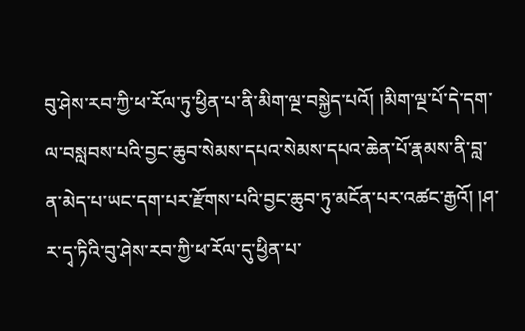བུ་ཤེས་རབ་ཀྱི་ཕ་རོལ་ཏུ་ཕྱིན་པ་ནི་མིག་ལྔ་བསྐྱེད་པའོ། །མིག་ལྔ་པོ་དེ་དག་ལ་བསླབས་པའི་བྱང་ཆུབ་སེམས་དཔའ་སེམས་དཔའ་ཆེན་པོ་རྣམས་ནི་བླ་ན་མེད་པ་ཡང་དག་པར་རྫོགས་པའི་བྱང་ཆུབ་ཏུ་མངོན་པར་འཚང་རྒྱའོ། །ཤ་ར་དྭ་ཏིའི་བུ་ཤེས་རབ་ཀྱི་ཕ་རོལ་དུ་ཕྱིན་པ་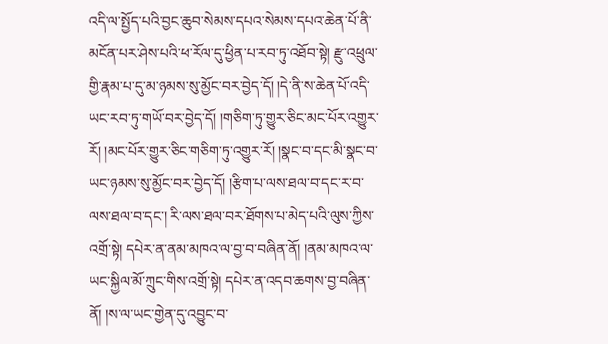འདི་ལ་སྤྱོད་པའི་བྱང་ཆུབ་སེམས་དཔའ་སེམས་དཔའ་ཆེན་པོ་ནི་མངོན་པར་ཤེས་པའི་ཕ་རོལ་དུ་ཕྱིན་པ་རབ་ཏུ་འཐོབ་སྟེ། རྫུ་འཕྲུལ་གྱི་རྣམ་པ་དུ་མ་ཉམས་སུ་མྱོང་བར་བྱེད་དོ། །དེ་ནི་ས་ཆེན་པོ་འདི་ཡང་རབ་ཏུ་གཡོ་བར་བྱེད་དོ། །གཅིག་ཏུ་གྱུར་ཅིང་མང་པོར་འགྱུར་རོ། །མང་པོར་གྱུར་ཅིང་གཅིག་ཏུ་འགྱུར་རོ། །སྣང་བ་དང་མི་སྣང་བ་ཡང་ཉམས་སུ་མྱོང་བར་བྱེད་དོ། །རྩིག་པ་ལས་ཐལ་བ་དང་ར་བ་ལས་ཐལ་བ་དང་། རི་ལས་ཐལ་བར་ཐོགས་པ་མེད་པའི་ལུས་ཀྱིས་འགྲོ་སྟེ། དཔེར་ན་ནམ་མཁའ་ལ་བྱ་བ་བཞིན་ནོ། །ནམ་མཁའ་ལ་ཡང་སྐྱིལ་མོ་ཀྲུང་གིས་འགྲོ་སྟེ། དཔེར་ན་འདབ་ཆགས་བྱ་བཞིན་ནོ། །ས་ལ་ཡང་གྱེན་དུ་འབྱུང་བ་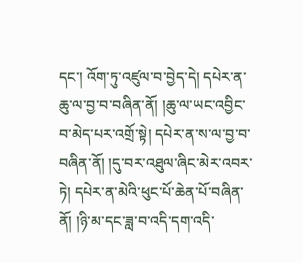དང་། འོག་ཏུ་འཛུལ་བ་བྱེད་དེ། དཔེར་ན་ཆུ་ལ་བྱ་བ་བཞིན་ནོ། །ཆུ་ལ་ཡང་འབྱིང་བ་མེད་པར་འགྲོ་སྟེ། དཔེར་ན་ས་ལ་བྱ་བ་བཞིན་ནོ། །དུ་བར་འཐུལ་ཞིང་མེར་འབར་ཏེ། དཔེར་ན་མེའི་ཕུང་པོ་ཆེན་པོ་བཞིན་ནོ། །ཉི་མ་དང་ཟླ་བ་འདི་དག་འདི་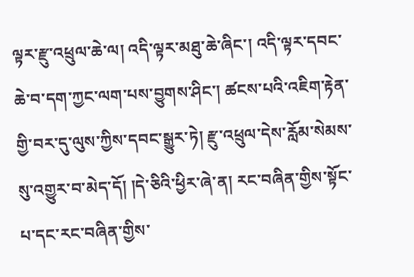ལྟར་རྫུ་འཕྲུལ་ཆེ་ལ། འདི་ལྟར་མཐུ་ཆེ་ཞིང་། འདི་ལྟར་དབང་ཆེ་བ་དག་ཀྱང་ལག་པས་བྱུགས་ཤིང་། ཚངས་པའི་འཇིག་རྟེན་གྱི་བར་དུ་ལུས་ཀྱིས་དབང་སྒྱུར་ཏེ། རྫུ་འཕྲུལ་དེས་རློམ་སེམས་སུ་འགྱུར་བ་མེད་དོ། །དེ་ཅིའི་ཕྱིར་ཞེ་ན། རང་བཞིན་གྱིས་སྟོང་པ་དང་རང་བཞིན་གྱིས་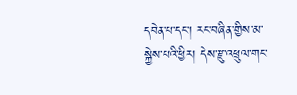དབེན་པ་དང་། རང་བཞིན་གྱིས་མ་སྐྱེས་པའི་ཕྱིར། དེས་རྫུ་འཕྲུལ་གང་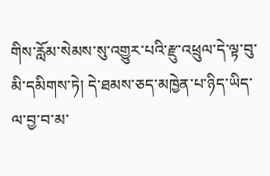གིས་རློམ་སེམས་སུ་འགྱུར་པའི་རྫུ་འཕྲུལ་དེ་ལྟ་བུ་མི་དམིགས་ཏེ། དེ་ཐམས་ཅད་མཁྱེན་པ་ཉིད་ཡིད་ལ་བྱ་བ་མ་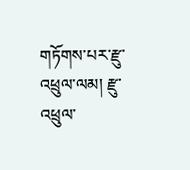གཏོགས་པར་རྫུ་འཕྲུལ་ལམ། རྫུ་འཕྲུལ་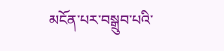མངོན་པར་བསྒྲུབ་པའི་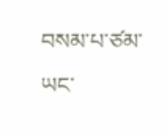བསམ་པ་ཙམ་ཡང་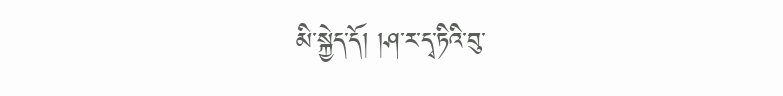མི་སྐྱེད་དོ། །ཤ་ར་དྭ་ཏིའི་བུ་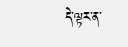དེ་ལྟར་ན་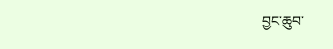བྱང་ཆུབ་